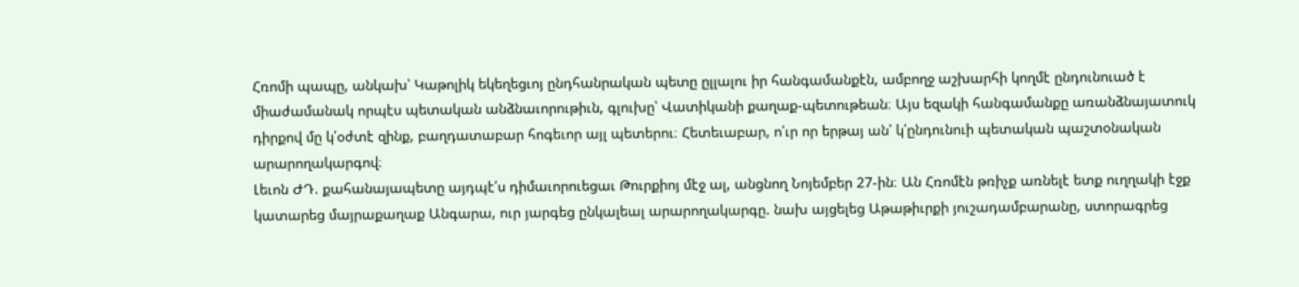Հռոմի պապը, անկախ՝ Կաթոլիկ եկեղեցւոյ ընդհանրական պետը ըլլալու իր հանգամանքէն, ամբողջ աշխարհի կողմէ ընդունուած է միաժամանակ որպէս պետական անձնաւորութիւն, գլուխը՝ Վատիկանի քաղաք-պետութեան։ Այս եզակի հանգամանքը առանձնայատուկ դիրքով մը կ՛օժտէ զինք, բաղդատաբար հոգեւոր այլ պետերու։ Հետեւաբար, ո՛ւր որ երթայ ան՝ կ՛ընդունուի պետական պաշտօնական արարողակարգով։
Լեւոն ԺԴ. քահանայապետը այդպէ՛ս դիմաւորուեցաւ Թուրքիոյ մէջ ալ, անցնող Նոյեմբեր 27-ին։ Ան Հռոմէն թռիչք առնելէ ետք ուղղակի էջք կատարեց մայրաքաղաք Անգարա, ուր յարգեց ընկալեալ արարողակարգը. նախ այցելեց Աթաթիւրքի յուշադամբարանը, ստորագրեց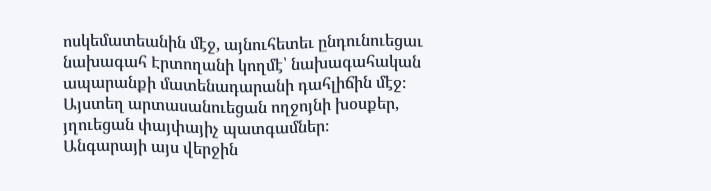ոսկեմատեանին մէջ, այնուհետեւ ընդունուեցաւ նախագահ Էրտողանի կողմէ՝ նախագահական ապարանքի մատենադարանի դահլիճին մէջ։ Այստեղ արտասանուեցան ողջոյնի խօսքեր, յղուեցան փայփայիչ պատգամներ։
Անգարայի այս վերջին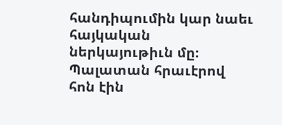հանդիպումին կար նաեւ հայկական ներկայութիւն մը։ Պալատան հրաւէրով հոն էին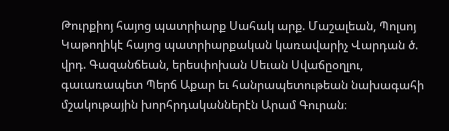Թուրքիոյ հայոց պատրիարք Սահակ արք. Մաշալեան, Պոլսոյ Կաթողիկէ հայոց պատրիարքական կառավարիչ Վարդան ծ. վրդ. Գազանճեան, երեսփոխան Սեւան Սվաճըօղլու, գաւառապետ Պերճ Աքար եւ հանրապետութեան նախագահի մշակութային խորհրդականներէն Արամ Գուրան։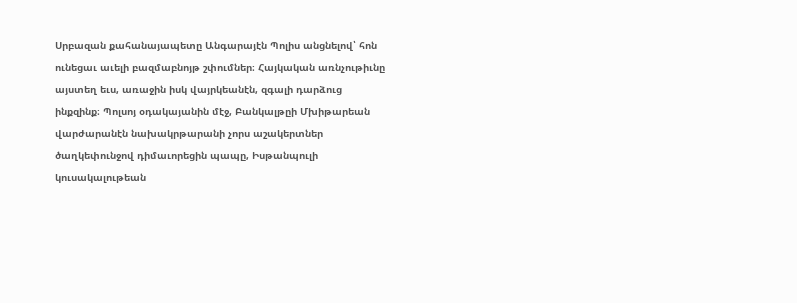Սրբազան քահանայապետը Անգարայէն Պոլիս անցնելով՝ հոն ունեցաւ աւելի բազմաբնոյթ շփումներ։ Հայկական առնչութիւնը այստեղ եւս, առաջին իսկ վայրկեանէն, զգալի դարձուց ինքզինք։ Պոլսոյ օդակայանին մէջ, Բանկալթըի Մխիթարեան վարժարանէն նախակրթարանի չորս աշակերտներ ծաղկեփունջով դիմաւորեցին պապը, Իսթանպուլի կուսակալութեան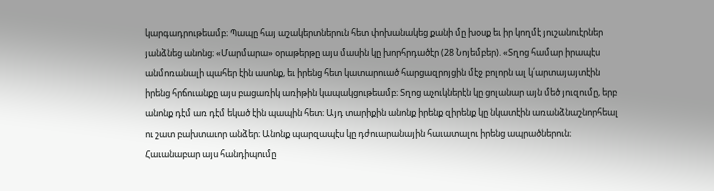կարգադրութեամբ։ Պապը հայ աշակերտներուն հետ փոխանակեց քանի մը խօսք եւ իր կողմէ յուշանուէրներ յանձնեց անոնց։ «Մարմարա» օրաթերթը այս մասին կը խորհրդածէր (28 Նոյեմբեր). «Տղոց համար իրապէս անմոռանալի պահեր էին ասոնք, եւ իրենց հետ կատարուած հարցազրոյցին մէջ բոլորն ալ կ՛արտայայտէին իրենց հրճուանքը այս բացառիկ առիթին կապակցութեամբ։ Տղոց աչուկներէն կը ցոլանար այն մեծ յուզումը, երբ անոնք դէմ առ դէմ եկած էին պապին հետ։ Այդ տարիքին անոնք իրենք զիրենք կը նկատէին առանձնաշնորհեալ ու շատ բախտաւոր անձեր։ Անոնք պարզապէս կը դժուարանային հաւատալու իրենց ապրածներուն։ Հաւանաբար այս հանդիպումը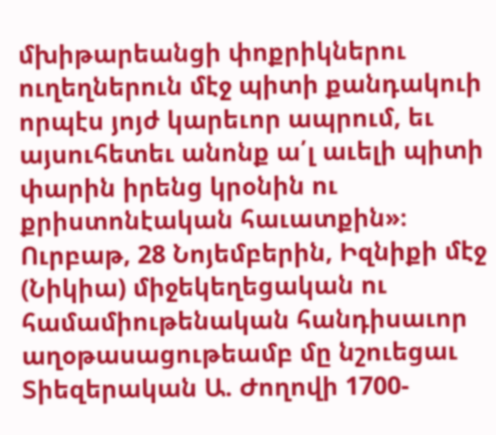մխիթարեանցի փոքրիկներու ուղեղներուն մէջ պիտի քանդակուի որպէս յոյժ կարեւոր ապրում, եւ այսուհետեւ անոնք ա՛լ աւելի պիտի փարին իրենց կրօնին ու քրիստոնէական հաւատքին»։
Ուրբաթ, 28 Նոյեմբերին, Իզնիքի մէջ (Նիկիա) միջեկեղեցական ու համամիութենական հանդիսաւոր աղօթասացութեամբ մը նշուեցաւ Տիեզերական Ա. Ժողովի 1700-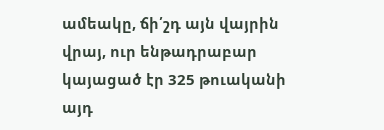ամեակը, ճի՛շդ այն վայրին վրայ, ուր ենթադրաբար կայացած էր 325 թուականի այդ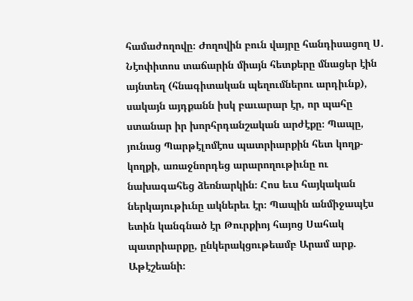համաժողովը։ Ժողովին բուն վայրը հանդիսացող Ս. Նէոփիտոս տաճարին միայն հետքերը մնացեր էին այնտեղ (հնագիտական պեղումներու արդիւնք), սակայն այդքանն իսկ բաւարար էր, որ պահը ստանար իր խորհրդանշական արժէքը։ Պապը, յունաց Պարթէլոմէոս պատրիարքին հետ կողք-կողքի, առաջնորդեց արարողութիւնը ու նախագահեց ձեռնարկին։ Հոս եւս հայկական ներկայութիւնը ակներեւ էր։ Պապին անմիջապէս ետին կանգնած էր Թուրքիոյ հայոց Սահակ պատրիարքը, ընկերակցութեամբ Արամ արք. Աթէշեանի։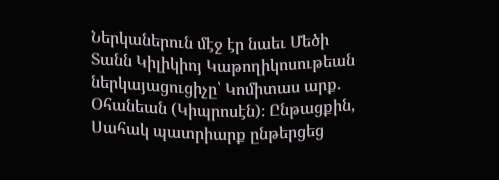Ներկաներուն մէջ էր նաեւ Մեծի Տանն Կիլիկիոյ Կաթողիկոսութեան ներկայացուցիչը՝ Կոմիտաս արք. Օհանեան (Կիպրոսէն)։ Ընթացքին, Սահակ պատրիարք ընթերցեց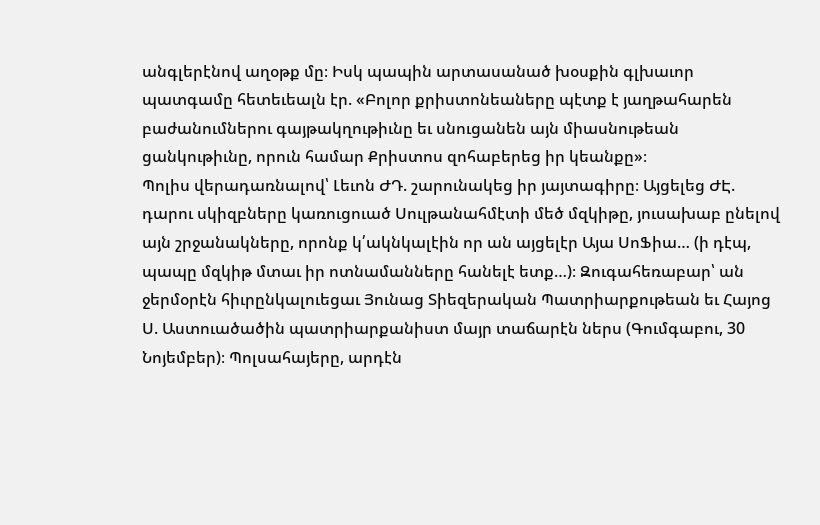անգլերէնով աղօթք մը։ Իսկ պապին արտասանած խօսքին գլխաւոր պատգամը հետեւեալն էր. «Բոլոր քրիստոնեաները պէտք է յաղթահարեն բաժանումներու գայթակղութիւնը եւ սնուցանեն այն միասնութեան ցանկութիւնը, որուն համար Քրիստոս զոհաբերեց իր կեանքը»։
Պոլիս վերադառնալով՝ Լեւոն ԺԴ. շարունակեց իր յայտագիրը։ Այցելեց ԺԷ. դարու սկիզբները կառուցուած Սուլթանահմէտի մեծ մզկիթը, յուսախաբ ընելով այն շրջանակները, որոնք կ՛ակնկալէին որ ան այցելէր Այա ՍոՖիա… (ի դէպ, պապը մզկիթ մտաւ իր ոտնամանները հանելէ ետք…)։ Զուգահեռաբար՝ ան ջերմօրէն հիւրընկալուեցաւ Յունաց Տիեզերական Պատրիարքութեան եւ Հայոց Ս. Աստուածածին պատրիարքանիստ մայր տաճարէն ներս (Գումգաբու, 30 Նոյեմբեր)։ Պոլսահայերը, արդէն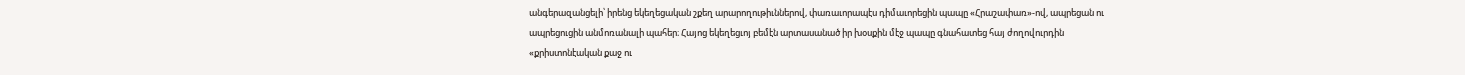անգերազանցելի՝ իրենց եկեղեցական շքեղ արարողութիւններով, փառաւորապէս դիմաւորեցին պապը «Հրաշափառ»-ով, ապրեցան ու ապրեցուցին անմոռանալի պահեր։ Հայոց եկեղեցւոյ բեմէն արտասանած իր խօսքին մէջ պապը գնահատեց հայ ժողովուրդին «քրիստոնէական քաջ ու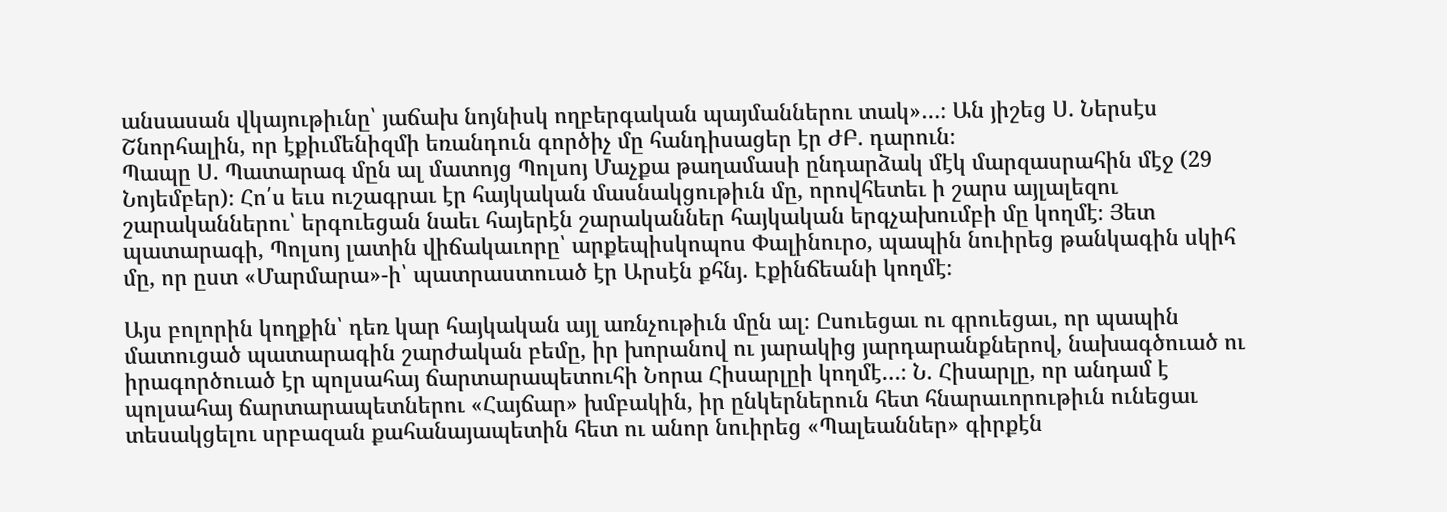անսասան վկայութիւնը՝ յաճախ նոյնիսկ ողբերգական պայմաններու տակ»…։ Ան յիշեց Ս. Ներսէս Շնորհալին, որ էքիւմենիզմի եռանդուն գործիչ մը հանդիսացեր էր ԺԲ. դարուն։
Պապը Ս. Պատարագ մըն ալ մատոյց Պոլսոյ Մաչքա թաղամասի ընդարձակ մէկ մարզասրահին մէջ (29 Նոյեմբեր)։ Հո՛ս եւս ուշագրաւ էր հայկական մասնակցութիւն մը, որովհետեւ ի շարս այլալեզու շարականներու՝ երգուեցան նաեւ հայերէն շարականներ հայկական երգչախումբի մը կողմէ։ Յետ պատարագի, Պոլսոյ լատին վիճակաւորը՝ արքեպիսկոպոս Փալինուրօ, պապին նուիրեց թանկագին սկիհ մը, որ ըստ «Մարմարա»-ի՝ պատրաստուած էր Արսէն քհնյ. Էքինճեանի կողմէ։

Այս բոլորին կողքին՝ դեռ կար հայկական այլ առնչութիւն մըն ալ։ Ըսուեցաւ ու գրուեցաւ, որ պապին մատուցած պատարագին շարժական բեմը, իր խորանով ու յարակից յարդարանքներով, նախագծուած ու իրագործուած էր պոլսահայ ճարտարապետուհի Նորա Հիսարլըի կողմէ…։ Ն. Հիսարլը, որ անդամ է պոլսահայ ճարտարապետներու «Հայճար» խմբակին, իր ընկերներուն հետ հնարաւորութիւն ունեցաւ տեսակցելու սրբազան քահանայապետին հետ ու անոր նուիրեց «Պալեաններ» գիրքէն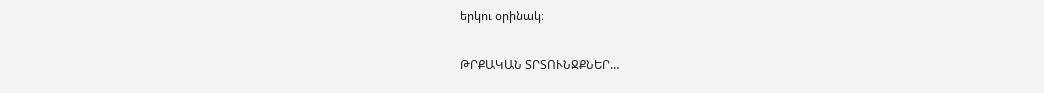երկու օրինակ։

ԹՐՔԱԿԱՆ ՏՐՏՈՒՆՋՔՆԵՐ…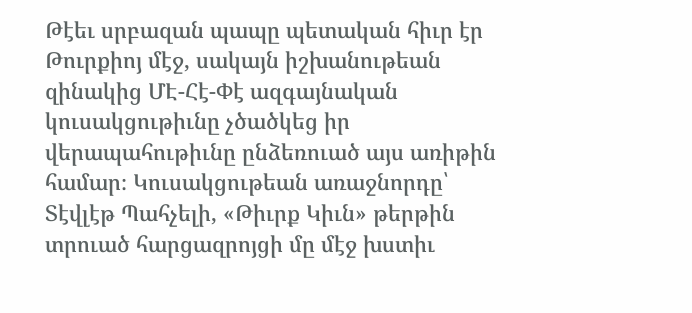Թէեւ սրբազան պապը պետական հիւր էր Թուրքիոյ մէջ, սակայն իշխանութեան զինակից ՄԷ-Հէ-Փէ ազգայնական կուսակցութիւնը չծածկեց իր վերապահութիւնը ընձեռուած այս առիթին համար։ Կուսակցութեան առաջնորդը՝ Տէվլէթ Պահչելի, «Թիւրք Կիւն» թերթին տրուած հարցազրոյցի մը մէջ խստիւ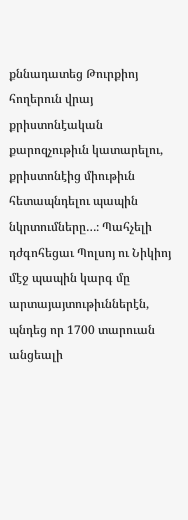քննադատեց Թուրքիոյ հողերուն վրայ քրիստոնէական քարոզչութիւն կատարելու, քրիստոնէից միութիւն հետապնդելու պապին նկրտումները…։ Պահչելի դժգոհեցաւ Պոլսոյ ու Նիկիոյ մէջ պապին կարգ մը արտայայտութիւններէն, պնդեց որ 1700 տարուան անցեալի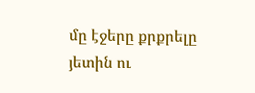մը էջերը քրքրելը յետին ու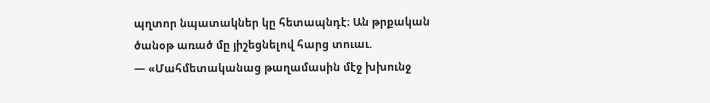պղտոր նպատակներ կը հետապնդէ։ Ան թրքական ծանօթ առած մը յիշեցնելով հարց տուաւ.
— «Մահմետականաց թաղամասին մէջ խխունջ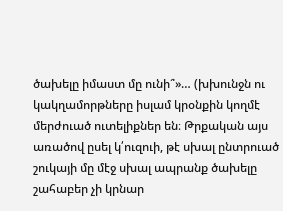ծախելը իմաստ մը ունի՞»… (խխունջն ու կակղամորթները իսլամ կրօնքին կողմէ մերժուած ուտելիքներ են։ Թրքական այս առածով ըսել կ՛ուզուի, թէ սխալ ընտրուած շուկայի մը մէջ սխալ ապրանք ծախելը շահաբեր չի կրնար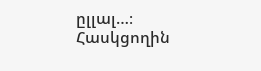ըլլալ…։ Հասկցողին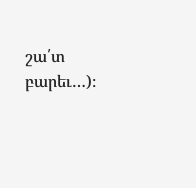շա՛տ բարեւ…)։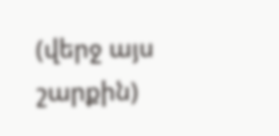(վերջ այս շարքին)